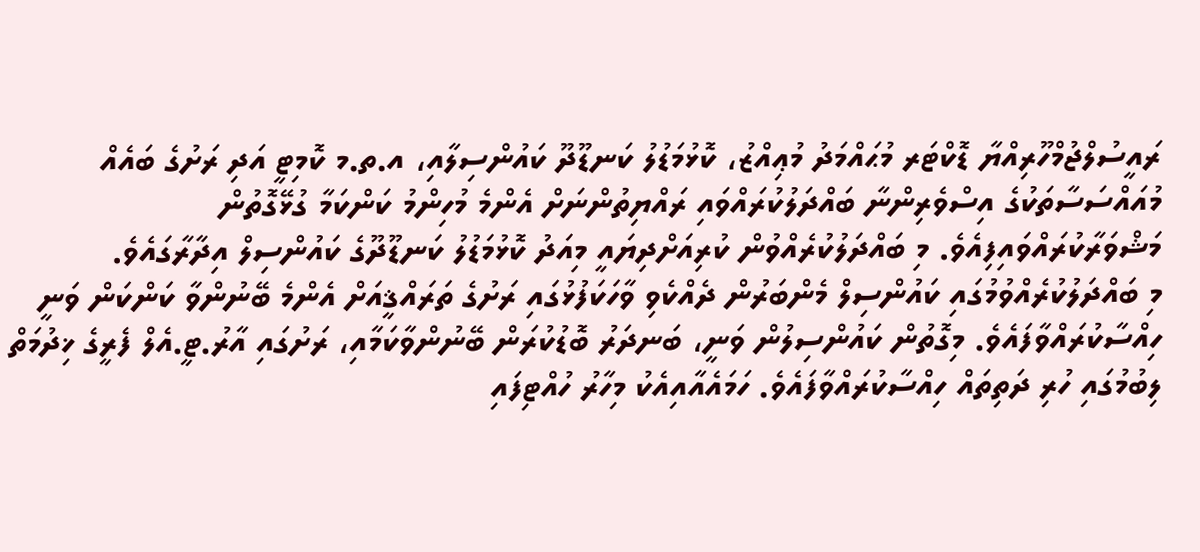ރައީސުލްޖުމްހޫރިއްޔާ ޑޮކްޓަރ މުޙައްމަދު މުޢިއްޒު، ކޮޅުމަޑުލު ކަނޑޫދޫ ކައުންސިލާއި، އ.ތ.މ ކޮމިޓީ އަދި ރަށުގެ ބައެއް މުއައްސަސާތަކުގެ އިސްވެރިންނާ ބައްދަލުކުރައްވައި ރައްޔިތުންނަށް އެންމެ މުހިންމު ކަންކަމާ ގުޅޭގޮތުން މަޝްވަރާކުރައްވައިފިއެވެ. މި ބައްދަލުކުރެއްވުން ކުރިއަށްދިޔައީ މިއަދު ކޮޅުމަޑުލު ކަނޑޫދޫގެ ކައުންސިލް އިދާރާގައެވެ.
މި ބައްދަލުކުރެއްވުމުގައި ކައުންސިލް މެންބަރުން ދެއްކެވި ވާހަކަފުޅުގައި ރަށުގެ ތަރައްޤީއަށް އެންމެ ބޭނުންވާ ކަންކަން ވަނީ ހިއްސާކުރައްވާފައެވެ. މިގޮތުން ކައުންސިލުން ވަނީ، ބަނދަރު ބޮޑުކުރަން ބޭނުންވާކަމާއި، ރަށުގައި އާރު.ޓީ.އެލް ފެރީގެ ޚިދުމަތް ލިބުމުގައި ހުރި ދަތިތައް ހިއްސާކުރައްވާފައެވެ. ހަމައެއާއިއެކު މިހާރު ހުއްޓިފައި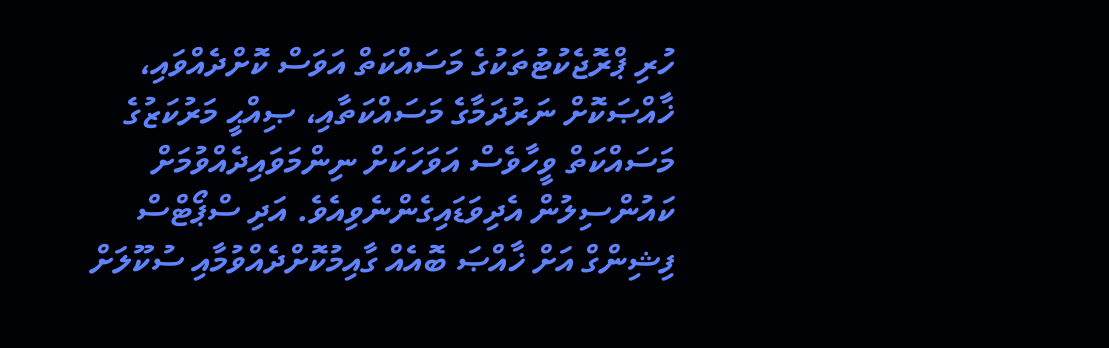ހުރި ޕްރޮޖެކުޓުތަކުގެ މަސައްކަތް އަވަސް ކޮށްދެއްވައި، ޚާއްޞަކޮށް ނަރުދަމާގެ މަސައްކަތާއި، ޞިއްޙީ މަރުކަޒުގެ މަސައްކަތް ވީހާވެސް އަވަހަކަށް ނިންމަވައިދެއްވުމަށް ކައުންސިލުން އެދިވަޑައިގެންނެވިއެވެ. އަދި ސްޕޯޓްސް ފިޝިންގް އަށް ޚާއްޞަ ބޮއެއް ގާއިމުކޮށްދެއްވުމާއި ސުކޫލަށް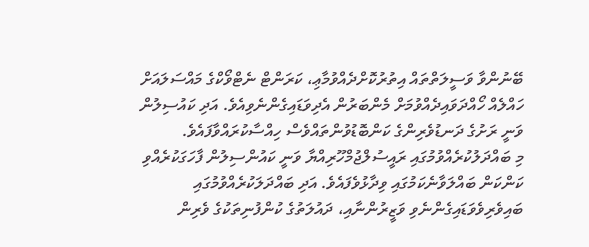ބޭނުންވާ ވަސީލަތްތައް އިތުރުކޮށްދެއްވުމާޢި، ކަރަންޓް ނެޓްވޯކްގެ މައްސަލައަށް ހައްލެއް ހޯއްދަވައިދެއްވުމަށް މެންބަރުން އެދިވަޑައިގެންނެވިއެވެ. އަދި ކައުސިލުން ވަނީ ރަށުގެ ދަނޑުވެރިންގެ ކަންބޮޑުވުންތައްވެސް ހިއްސާކުރައްވާފައެވެ.
މި ބައްދަލުކުރެއްވުމުގައި ރައީސުލްޖުމްހޫރިއްޔާ ވަނީ ކައުންސިލުން ފާހަގަކުރެއްވި ކަންކަން ބައްލަވާނެކަމުގައި ވިދާޅުވެފައެވެ. އަދި ބައްދަލަކުރެއްވުމުގައި ބައިވެރިވެވަޑައިގެންނެވި ވަޒީރުންނާއި، ދައުލަތުގެ ކުންފުނިތަކުގެ ވެރިން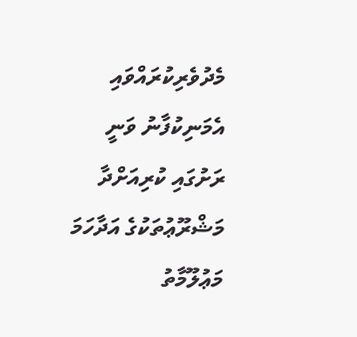މެދުވެރިކުރައްވައި އެމަނިކުފާނު ވަނީ ރަށުގައި ކުރިއަށްދާ މަޝްރޫޢުތަކުގެ އަދާހަމަ މަޢުލޫމާތު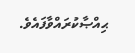ޙިއްޞާކުރައްވާފައެވެ.